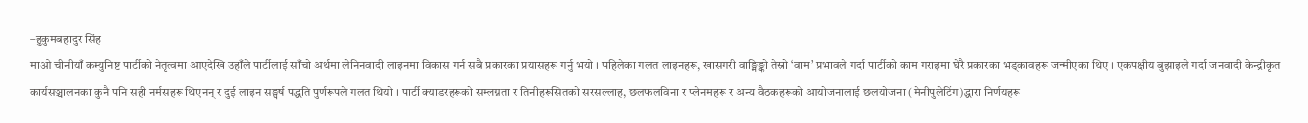–हुकुमबहादुर सिंह
माओ चीनीयाँ कम्युनिष्ट पार्टीको नेतृत्वमा आएदेखि उहाँले पार्टीलाई साँचो अर्थमा लेनिनवादी लाइनमा विकास गर्न सबै प्रकारका प्रयासहरू गर्नु भयो । पहिलेका गलत लाइनहरू, खासगरी वाङ्मिङ्को तेस्रो ‘वाम’ प्रभावले गर्दा पार्टीको काम गराइमा घेरै प्रकारका भड्कावहरू जन्मीएका थिए । एकपक्षीय बुझाइले गर्दा जनवादी केन्द्रीकृत कार्यसञ्चालनका कुनै पनि सही नर्मसहरू थिएनन् र दुई लाइन सङ्घर्ष पद्धति पुर्णरूपले गलत थियो । पार्टी क्याडरहरूको सम्लग्नता र तिनीहरूसितको सरसल्लाह, छलफलविना र प्लेनमहरू र अन्य वैठकहरूको आयोजनालाई छलयोजना (मेनीपुलेटिंग)द्धारा निर्णयहरू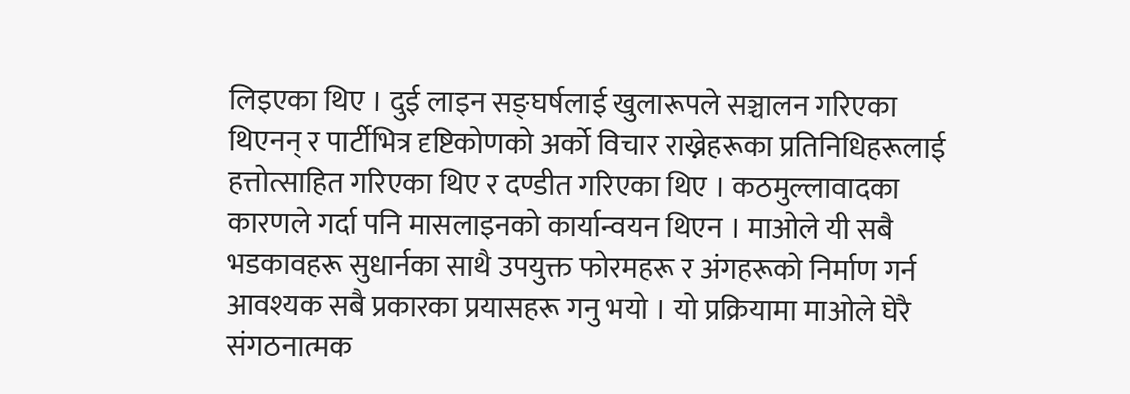लिइएका थिए । दुई लाइन सङ्घर्षलाई खुलारूपले सञ्चालन गरिएका थिएनन् र पार्टीभित्र दृष्टिकोणको अर्को विचार राख्नेहरूका प्रतिनिधिहरूलाई हत्तोत्साहित गरिएका थिए र दण्डीत गरिएका थिए । कठमुल्लावादका कारणले गर्दा पनि मासलाइनको कार्यान्वयन थिएन । माओले यी सबै भडकावहरू सुधार्नका साथै उपयुक्त फोरमहरू र अंगहरूको निर्माण गर्न आवश्यक सबै प्रकारका प्रयासहरू गनु भयो । यो प्रक्रियामा माओले घेरै संगठनात्मक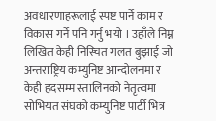अवधारणाहरूलाई स्पष्ट पार्ने काम र विकास गर्ने पनि गर्नु भयो । उहाँले निम्न लिखित केही निस्चित गलत बुझाई जो अन्तराष्ट्रिय कम्युनिष्ट आन्दोलनमा र केही हदसम्म स्तालिनको नेतृत्वमा सोभियत संघको कम्युनिष्ट पार्टी भित्र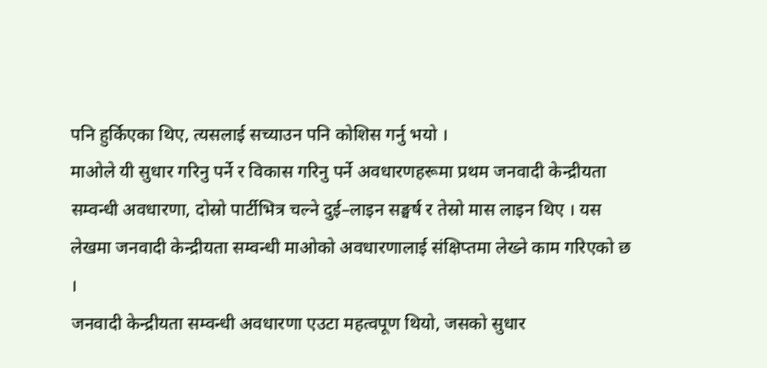पनि हुर्किएका थिए, त्यसलाई सच्याउन पनि कोशिस गर्नु भयो ।
माओले यी सुधार गरिनु पर्ने र विकास गरिनु पर्ने अवधारणहरूमा प्रथम जनवादी केन्द्रीयता सम्वन्धी अवधारणा, दोस्रो पार्टीभित्र चल्ने दुई–लाइन सङ्घर्ष र तेस्रो मास लाइन थिए । यस लेखमा जनवादी केन्द्रीयता सम्वन्धी माओको अवधारणालाई संक्षिप्तमा लेख्ने काम गरिएको छ ।
जनवादी केन्द्रीयता सम्वन्धी अवधारणा एउटा महत्वपूण थियो, जसको सुधार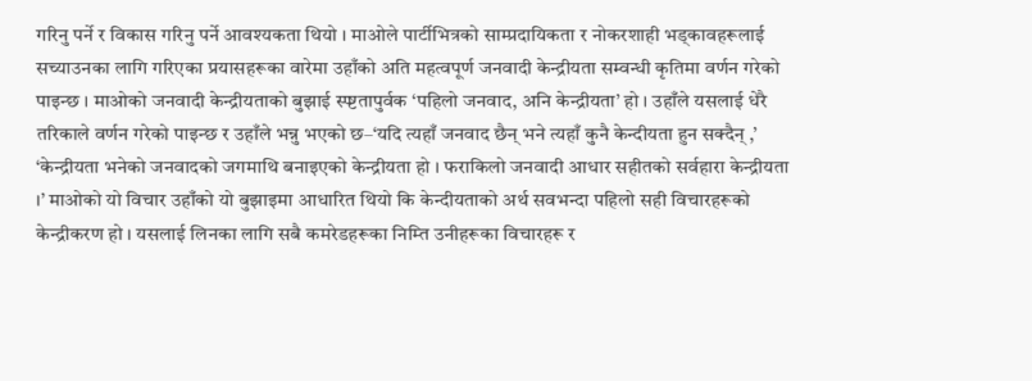गरिनु पर्ने र विकास गरिनु पर्ने आवश्यकता थियो । माओले पार्टीभित्रको साम्प्रदायिकता र नोकरशाही भड्कावहरूलाई सच्याउनका लागि गरिएका प्रयासहरूका वारेमा उहाँको अति महत्वपूर्ण जनवादी केन्द्रीयता सम्वन्धी कृतिमा वर्णन गरेको पाइन्छ । माओको जनवादी केन्द्रीयताको बुझाई स्प्ष्टतापुर्वक ‘पहिलो जनवाद, अनि केन्द्रीयता’ हो । उहाँले यसलाई धेरै तरिकाले वर्णन गरेको पाइन्छ र उहाँले भन्नु भएको छ–‘यदि त्यहाँ जनवाद छैन् भने त्यहाँ कुनै केन्दीयता हुन सक्दैन् ,’ ‘केन्द्रीयता भनेको जनवादको जगमाथि बनाइएको केन्द्रीयता हो । फराकिलो जनवादी आधार सहीतको सर्वहारा केन्द्रीयता ।’ माओको यो विचार उहाँको यो बुझाइमा आधारित थियो कि केन्दीयताको अर्थ सवभन्दा पहिलो सही विचारहरूको केन्द्रीकरण हो । यसलाई लिनका लागि सबै कमरेडहरूका निम्ति उनीहरूका विचारहरू र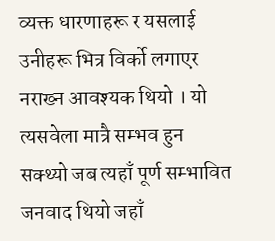व्यक्त धारणाहरू र यसलाई उनीहरू भित्र विर्को लगाएर नराख्न आवश्यक थियो । यो त्यसवेला मात्रै सम्भव हुन सक्थ्यो जब त्यहाँ पूर्ण सम्भावित जनवाद थियो जहाँ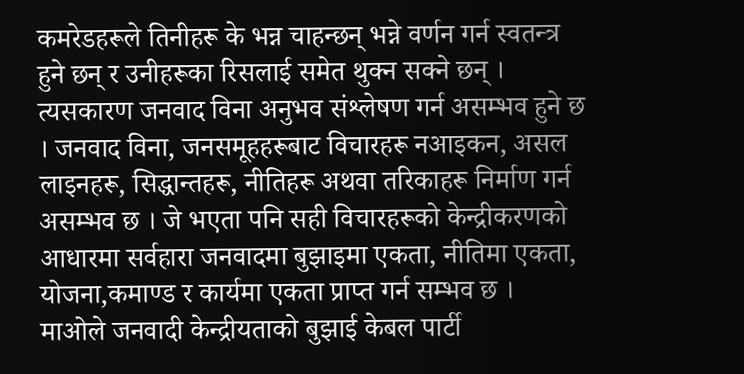कमरेडहरूले तिनीहरू के भन्न चाहन्छन् भन्ने वर्णन गर्न स्वतन्त्र हुने छन् र उनीहरूका रिसलाई समेत थुक्न सक्ने छन् । त्यसकारण जनवाद विना अनुभव संश्लेषण गर्न असम्भव हुने छ । जनवाद विना, जनसमूहहरूबाट विचारहरू नआइकन, असल लाइनहरू, सिद्धान्तहरू, नीतिहरू अथवा तरिकाहरू निर्माण गर्न असम्भव छ । जे भएता पनि सही विचारहरूको केन्द्रीकरणको आधारमा सर्वहारा जनवादमा बुझाइमा एकता, नीतिमा एकता, योजना,कमाण्ड र कार्यमा एकता प्राप्त गर्न सम्भव छ ।
माओले जनवादी केन्द्रीयताको बुझाई केबल पार्टी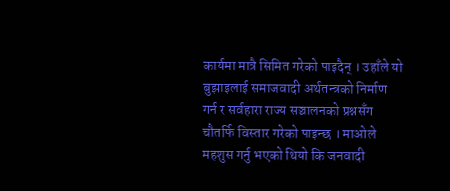कार्यमा मात्रै सिमित गरेको पाइदैन् । उहाँले यो बुझाइलाई समाजवादी अर्थतन्त्रको निर्माण गर्न र सर्वहारा राज्य सञ्चालनको प्रश्नसँग चौतर्फि विस्तार गरेको पाइन्छ । माओले महशुस गर्नु भएको थियो कि जनवादी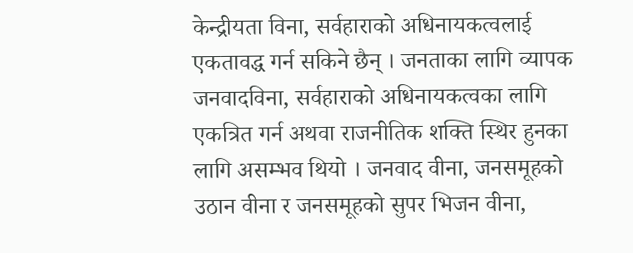केन्द्रीयता विना, सर्वहाराको अधिनायकत्वलाई एकतावद्ध गर्न सकिने छैन् । जनताका लागि व्यापक जनवादविना, सर्वहाराको अधिनायकत्वका लागि एकत्रित गर्न अथवा राजनीतिक शक्ति स्थिर हुनका लागि असम्भव थियो । जनवाद वीना, जनसमूहको उठान वीना र जनसमूहको सुपर भिजन वीना,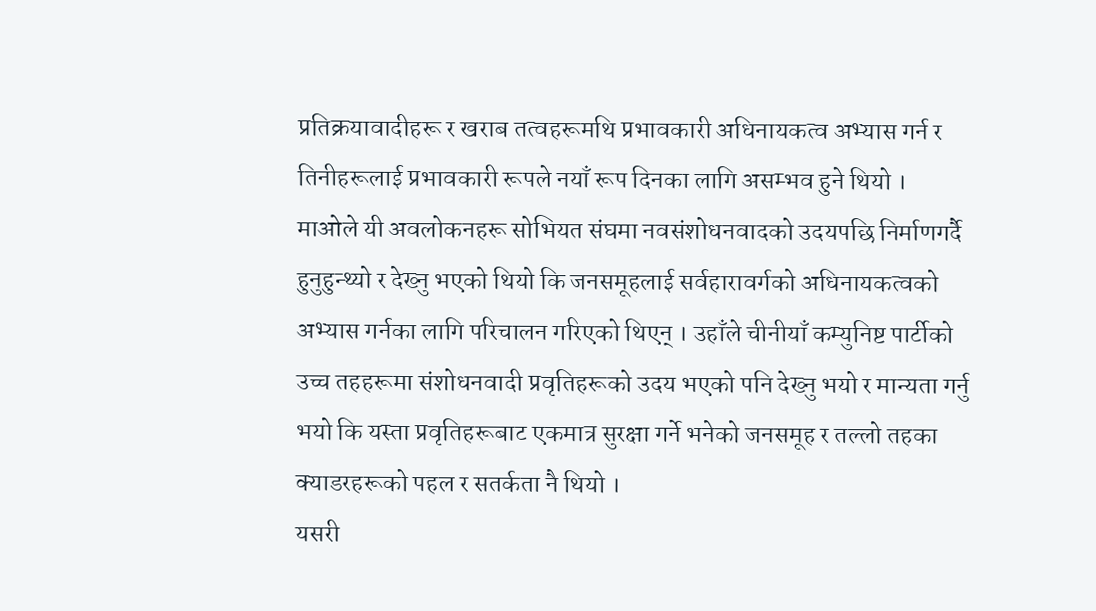प्रतिक्रयावादीहरू र खराब तत्वहरूमथि प्रभावकारी अधिनायकत्व अभ्यास गर्न र तिनीहरूलाई प्रभावकारी रूपले नयाँ रूप दिनका लागि असम्भव हुने थियो । माओले यी अवलोकनहरू सोभियत संघमा नवसंशोधनवादको उदयपछि निर्माणगर्दै हुनुहुन्थ्यो र देख्नु भएको थियो कि जनसमूहलाई सर्वहारावर्गको अधिनायकत्वको अभ्यास गर्नका लागि परिचालन गरिएको थिएन् । उहाँले चीनीयाँ कम्युनिष्ट पार्टीको उच्च तहहरूमा संशोधनवादी प्रवृतिहरूको उदय भएको पनि देख्नु भयो र मान्यता गर्नु भयो कि यस्ता प्रवृतिहरूबाट एकमात्र सुरक्षा गर्ने भनेको जनसमूह र तल्लो तहका क्याडरहरूको पहल र सतर्कता नै थियो ।
यसरी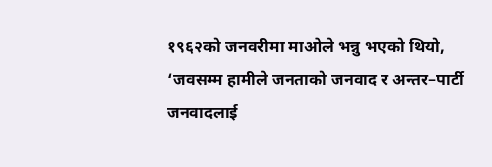१९६२को जनवरीमा माओले भन्नु भएको थियो, ‘जवसम्म हामीले जनताको जनवाद र अन्तर–पार्टी जनवादलाई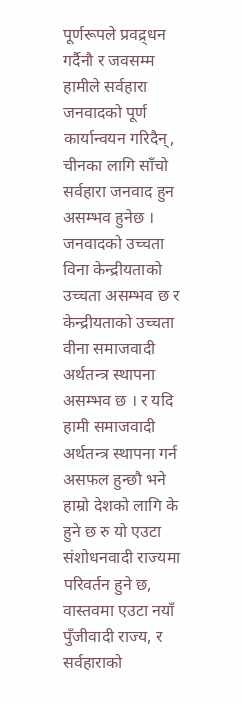पूर्णरूपले प्रवद्र्धन गर्दैनौ र जवसम्म हामीले सर्वहारा जनवादको पूर्ण कार्यान्वयन गरिदैन्, चीनका लागि साँचो सर्वहारा जनवाद हुन असम्भव हुनेछ । जनवादको उच्चता विना केन्द्रीयताको उच्चता असम्भव छ र केन्द्रीयताको उच्चता वीना समाजवादी अर्थतन्त्र स्थापना असम्भव छ । र यदि हामी समाजवादी अर्थतन्त्र स्थापना गर्न असफल हुन्छौ भने हाम्रो देशको लागि के हुने छ रु यो एउटा संशोधनवादी राज्यमा परिवर्तन हुने छ, वास्तवमा एउटा नयाँ पुँजीवादी राज्य, र सर्वहाराको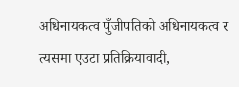अधिनायकत्व पुँजीपतिको अधिनायकत्व र त्यसमा एउटा प्रतिक्रियावादी,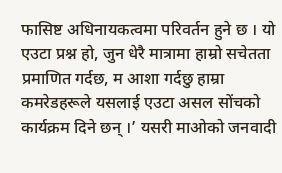फासिष्ट अधिनायकत्वमा परिवर्तन हुने छ । यो एउटा प्रश्न हो, जुन धेरै मात्रामा हाम्रो सचेतता प्रमाणित गर्दछ, म आशा गर्दछु हाम्रा कमरेडहरूले यसलाई एउटा असल सोंचको कार्यक्रम दिने छन् ।’ यसरी माओको जनवादी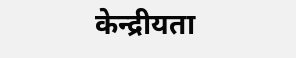केन्द्रीयता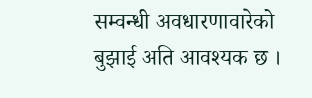सम्वन्धी अवधारणावारेको बुझाई अति आवश्यक छ ।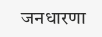जनधारणा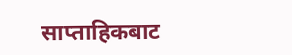साप्ताहिकबाट